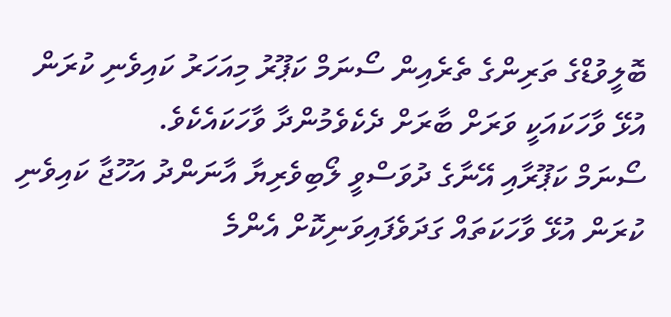ބޮލީވުޑްގެ ތަރިންގެ ތެރެއިން ސޯނަމް ކަޕޫރު މިއަހަރު ކައިވެނި ކުރަން އުޅޭ ވާހަކައަކީ ވަރަށް ބާރަށް ދެކެވެމުންދާ ވާހަކައެކެވެ.
ސޯނަމް ކަޕޫރާއި އޭނާގެ ދުވަސްވީ ލޯބިވެރިޔާ އާނަންދު އަހޫޖާ ކައިވެނި ކުރަން އުޅޭ ވާހަކަތައް ގަދަވެފައިވަނިކޮށް އެންމެ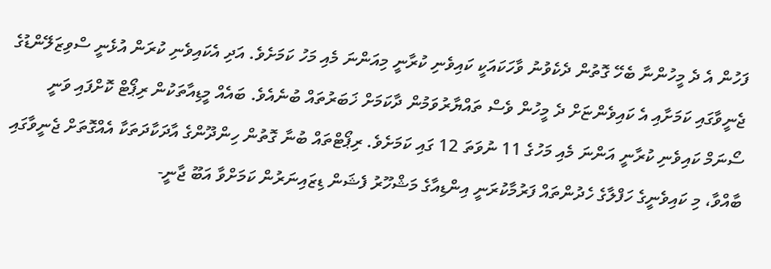ފަހުން އެ ދެ މީހުންނާ ބެހޭ ގޮތުން ދެކެވުނު ވާހަކައަކީ ކައިވެނި ކުރާނީ މިއަންނަ މެއި މަހު ކަމަށެވެ. އަދި އެކައިވެނި ކުރަން އުޅެނީ ސްވިޒަލޭންޑުގެ ޖެނީވާގައި ކަމަށާއި އެ ކައިވެންޏަށް ދެ މީހުން ވެސް ތައްޔާރުވަމުން ދާކަމަށް ޚަބަރުތައް ބުނެއެވެ. ބައެއް މީޑިއާތަކުން ރިޕޯޓް ކޮށްފައި ވަނީ ސޯނަމް ކައިވެނި ކުރާނީ އަންނަ މެއި މަހުގެ 11 ނުވަތަ 12 ގައި ކަމަށެވެ. ރިޕޯޓްތައް ބުނާ ގޮތުން ހިންދޫންގެ އާދަކާދަތަކާ އެއްގޮތަށް ޖެނީވާގައި ބާއްވާ، މި ކައިވެނީގެ ހަފްލާގެ ހެދުންތައް ފަރުމާކުރަނީ އިންޑިއާގެ މަޝްހޫރު ފެޝަން ޑިޒައިނަރުން ކަމަށްވާ އަބޫ ޖާނީ-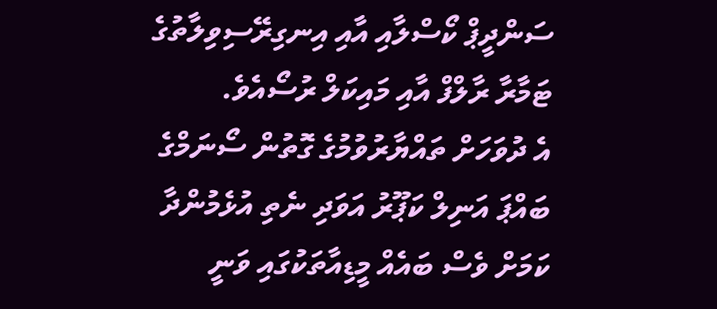ސަންދީޕް ކޯސްލާއި އާއި އިނގިރޭސިވިލާތުގެ ޓަމާރާ ރާލްފް އާއި މައިކަލް ރުސޯއެވެ.
އެ ދުވަހަށް ތައްޔާރުވުމުގެ ގޮތުން ސޯނަމްގެ ބައްޕަ އަނިލް ކަޕޫރު އަވަދި ނެތި އުޅެމުންދާ ކަމަށް ވެސް ބައެއް މީޑިއާތަކުގައި ވަނީ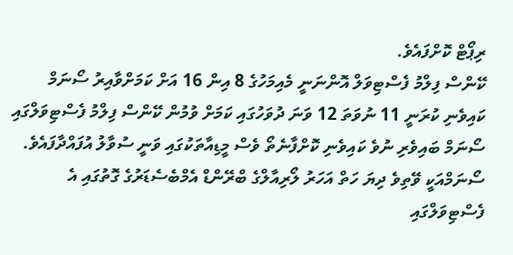ރިޕޯޓް ކޮށްފައެވެ.
ކޭންސް ފިލްމު ފެސްޓިވަލް އޮންނަނީ މެއިމަހުގެ 8 އިން 16 އަށް ކަމަށްވާއިރު ސޯނަމް ކައިވެނި ކުރަނީ 11 ނުވަތަ 12 ވަނަ ދުވަހުގައި ކަމަށް ވުމުން ކޭންސް ފިލްމު ފެސްޓިވަލްގައި ސޯނަމް ބައިވެރި ނުވެ ކައިވެނި ކޮށްފާނެތޯ ވެސް މީޑިއާތަކުގައި ވަނީ ސުވާލު އުފައްދާފައެވެ. ސޯނަމްއަކީ ވޭތިވެ ދިޔަ ހަތް އަހަރު ލޯރިއާލްގެ ބްރޭންޑް އެމްބެސެޑަރުގެ ގޮތުގައި އެ ފެސްޓިވަލްގައި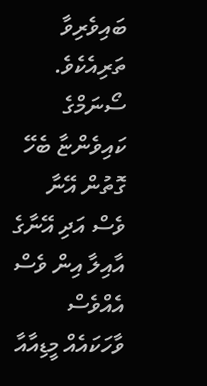ބައިވެރިވާ ތަރިއެކެވެ.
ސޯނަމްގެ ކައިވެންޏާ ބެހޭ ގޮތުން އޭނާ ވެސް އަދި އޭނާގެ އާއިލާ އިން ވެސް އެއްވެސް ވާހަކައެއް މީޑިއާއާ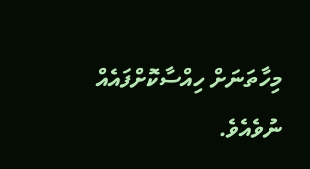މިހާތަނަށް ހިއްސާކޮށްފައެއް ނުވެއެވެ.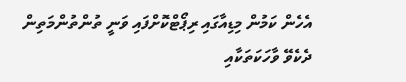އެހެން ކަމުން މިޑިއާގައި ރިޕޯޓްކޮށްފައި ވަނީ ތުންތުންމަތިން ދެކެވޭ ވާހަކަތަކާއި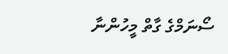ސޯނަމްގެ ގާތް މީހުންނާ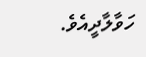ހަވާލާދީއެވެ.